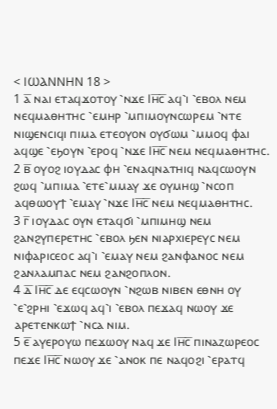< ⲒⲰⲀⲚⲚⲎⲚ 18 >
1 ⲁ̅ ⲛⲁⲓ ⲉⲧⲁϥϫⲟⲧⲟⲩ ⳿ⲛϫⲉ Ⲓⲏ̅ⲥ̅ ⲁϥ⳿ⲓ ⳿ⲉⲃⲟⲗ ⲛⲉⲙ ⲛⲉϥⲙⲁⲑⲏⲧⲏⲥ ⳿ⲉⲙⲏⲣ ⳿ⲙⲡⲓⲙⲟⲩⲛⲥⲱⲣⲉⲙ ⳿ⲛⲧⲉ ⲛⲓϣⲉⲛⲥⲓϥⲓ ⲡⲓⲙⲁ ⲉⲧⲉⲟⲩⲟⲛ ⲟⲩϭⲱⲙ ⳿ⲙⲙⲟϥ ⲫⲁⲓ ⲁϥϣⲉ ⳿ⲉϧⲟⲩⲛ ⳿ⲉⲣⲟϥ ⳿ⲛϫⲉ Ⲓⲏ̅ⲥ̅ ⲛⲉⲙ ⲛⲉϥⲙⲁⲑⲏⲧⲏⲥ.
2 ⲃ̅ ⲟⲩⲟϩ ⲓⲟⲩⲇⲁⲥ ⲫⲏ ⳿ⲉⲛⲁϥⲛⲁⲧⲏⲓϥ ⲛⲁϥⲥⲱⲟⲩⲛ ϩⲱϥ ⳿ⲙⲡⲓⲙⲁ ⳿ⲉⲧⲉ⳿ⲙⲙⲁⲩ ϫⲉ ⲟⲩⲙⲏϣ ⳿ⲛⲥⲟⲡ ⲁϥⲑⲱⲟⲩϯ ⳿ⲉⲙⲁⲩ ⳿ⲛϫⲉ Ⲓⲏ̅ⲥ̅ ⲛⲉⲙ ⲛⲉϥⲙⲁⲑⲏⲧⲏⲥ.
3 ⲅ̅ ⲓⲟⲩⲇⲁⲥ ⲟⲩⲛ ⲉⲧⲁϥϭⲓ ⳿ⲙⲡⲓⲙⲏϣ ⲛⲉⲙ ϩⲁⲛϩⲩⲡⲉⲣⲉⲧⲏⲥ ⳿ⲉⲃⲟⲗ ϧⲉⲛ ⲛⲓⲁⲣⲭⲓⲉⲣⲉⲩⲥ ⲛⲉⲙ ⲛⲓⲫⲁⲣⲓⲥⲉⲟⲥ ⲁϥ⳿ⲓ ⳿ⲉⲙⲁⲩ ⲛⲉⲙ ϩⲁⲛⲫⲁⲛⲟⲥ ⲛⲉⲙ ϩⲁⲛⲗⲁⲙⲡⲁⲥ ⲛⲉⲙ ϩⲁⲛϩⲟⲡⲗⲟⲛ.
4 ⲇ̅ Ⲓⲏ̅ⲥ̅ ⲇⲉ ⲉϥⲥⲱⲟⲩⲛ ⳿ⲛϩⲱⲃ ⲛⲓⲃⲉⲛ ⲉⲑⲛⲏ ⲟⲩ ⳿ⲉ⳿ϩⲣⲏⲓ ⳿ⲉϫⲱϥ ⲁϥ⳿ⲓ ⳿ⲉⲃⲟⲗ ⲡⲉϫⲁϥ ⲛⲱⲟⲩ ϫⲉ ⲁⲣⲉⲧⲉⲛⲕⲱϯ ⳿ⲛⲥⲁ ⲛⲓⲙ.
5 ⲉ̅ ⲁⲩⲉⲣⲟⲩⲱ ⲡⲉϫⲱⲟⲩ ⲛⲁϥ ϫⲉ Ⲓⲏ̅ⲥ̅ ⲡⲓⲛⲁⲍⲱⲣⲉⲟⲥ ⲡⲉϫⲉ Ⲓⲏ̅ⲥ̅ ⲛⲱⲟⲩ ϫⲉ ⳿ⲁⲛⲟⲕ ⲡⲉ ⲛⲁϥⲟϩⲓ ⳿ⲉⲣⲁⲧϥ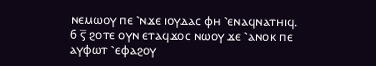ⲛⲉⲙⲱⲟⲩ ⲡⲉ ⳿ⲛϫⲉ ⲓⲟⲩⲇⲁⲥ ⲫⲏ ⳿ⲉⲛⲁϥⲛⲁⲧⲏⲓϥ.
6 ⲋ̅ ϩⲟⲧⲉ ⲟⲩⲛ ⲉⲧⲁϥϫⲟⲥ ⲛⲱⲟⲩ ϫⲉ ⳿ⲁⲛⲟⲕ ⲡⲉ ⲁⲩⲫⲱⲧ ⳿ⲉⲫⲁϩⲟⲩ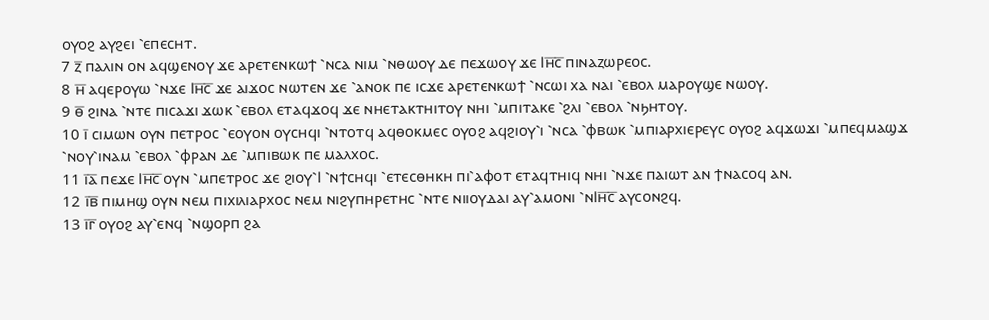ⲟⲩⲟϩ ⲁⲩϩⲉⲓ ⳿ⲉⲡⲉⲥⲏⲧ.
7 ⲍ̅ ⲡⲁⲗⲓⲛ ⲟⲛ ⲁϥϣⲉⲛⲟⲩ ϫⲉ ⲁⲣⲉⲧⲉⲛⲕⲱϯ ⳿ⲛⲥⲁ ⲛⲓⲙ ⳿ⲛⲑⲱⲟⲩ ⲇⲉ ⲡⲉϫⲱⲟⲩ ϫⲉ Ⲓⲏ̅ⲥ̅ ⲡⲓⲛⲁⲍⲱⲣⲉⲟⲥ.
8 ⲏ̅ ⲁϥⲉⲣⲟⲩⲱ ⳿ⲛϫⲉ Ⲓⲏ̅ⲥ̅ ϫⲉ ⲁⲓϫⲟⲥ ⲛⲱⲧⲉⲛ ϫⲉ ⳿ⲁⲛⲟⲕ ⲡⲉ ⲓⲥϫⲉ ⲁⲣⲉⲧⲉⲛⲕⲱϯ ⳿ⲛⲥⲱⲓ ⲭⲁ ⲛⲁⲓ ⳿ⲉⲃⲟⲗ ⲙⲁⲣⲟⲩϣⲉ ⲛⲱⲟⲩ.
9 ⲑ̅ ϩⲓⲛⲁ ⳿ⲛⲧⲉ ⲡⲓⲥⲁϫⲓ ϫⲱⲕ ⳿ⲉⲃⲟⲗ ⲉⲧⲁϥϫⲟϥ ϫⲉ ⲛⲏⲉⲧⲁⲕⲧⲏⲓⲧⲟⲩ ⲛⲏⲓ ⳿ⲙⲡⲓⲧⲁⲕⲉ ⳿ϩⲗⲓ ⳿ⲉⲃⲟⲗ ⳿ⲛϧⲏⲧⲟⲩ.
10 ⲓ̅ ⲥⲓⲙⲱⲛ ⲟⲩⲛ ⲡⲉⲧⲣⲟⲥ ⳿ⲉⲟⲩⲟⲛ ⲟⲩⲥⲏϥⲓ ⳿ⲛⲧⲟⲧϥ ⲁϥⲑⲟⲕⲙⲉⲥ ⲟⲩⲟϩ ⲁϥϩⲓⲟⲩ⳿ⲓ ⳿ⲛⲥⲁ ⳿ⲫⲃⲱⲕ ⳿ⲙⲡⲓⲁⲣⲭⲓⲉⲣⲉⲩⲥ ⲟⲩⲟϩ ⲁϥϫⲱϫⲓ ⳿ⲙⲡⲉϥⲙⲁϣϫ ⳿ⲛⲟⲩ⳿ⲓⲛⲁⲙ ⳿ⲉⲃⲟⲗ ⳿ⲫⲣⲁⲛ ⲇⲉ ⳿ⲙⲡⲓⲃⲱⲕ ⲡⲉ ⲙⲁⲗⲭⲟⲥ.
11 ⲓ̅ⲁ̅ ⲡⲉϫⲉ Ⲓⲏ̅ⲥ̅ ⲟⲩⲛ ⳿ⲙⲡⲉⲧⲣⲟⲥ ϫⲉ ϩⲓⲟⲩ⳿Ⲓ ⳿ⲛϯⲥⲏϥⲓ ⳿ⲉⲧⲉⲥⲑⲏⲕⲏ ⲡⲓ⳿ⲁⲫⲟⲧ ⲉⲧⲁϥⲧⲏⲓϥ ⲛⲏⲓ ⳿ⲛϫⲉ ⲡⲁⲓⲱⲧ ⲁⲛ ϯⲛⲁⲥⲟϥ ⲁⲛ.
12 ⲓ̅ⲃ̅ ⲡⲓⲙⲏϣ ⲟⲩⲛ ⲛⲉⲙ ⲡⲓⲭⲓⲗⲓⲁⲣⲭⲟⲥ ⲛⲉⲙ ⲛⲓϩⲩⲡⲏⲣⲉⲧⲏⲥ ⳿ⲛⲧⲉ ⲛⲓⲓⲟⲩⲇⲁⲓ ⲁⲩ⳿ⲁⲙⲟⲛⲓ ⳿ⲛⲒⲏ̅ⲥ̅ ⲁⲩⲥⲟⲛϩϥ.
13 ⲓ̅ⲅ̅ ⲟⲩⲟϩ ⲁⲩ⳿ⲉⲛϥ ⳿ⲛϣⲟⲣⲡ ϩⲁ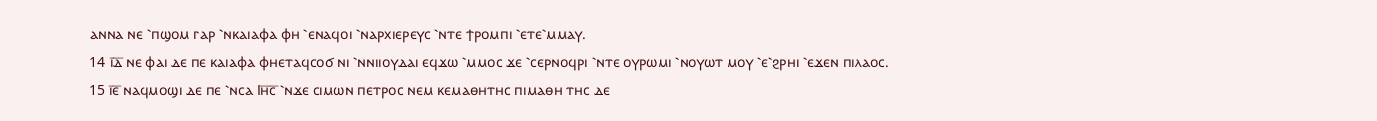ⲁⲛⲛⲁ ⲛⲉ ⳿ⲡϣⲟⲙ ⲅⲁⲣ ⳿ⲛⲕⲁⲓⲁⲫⲁ ⲫⲏ ⳿ⲉⲛⲁϥⲟⲓ ⳿ⲛⲁⲣⲭⲓⲉⲣⲉⲩⲥ ⳿ⲛⲧⲉ ϯⲣⲟⲙⲡⲓ ⳿ⲉⲧⲉ⳿ⲙⲙⲁⲩ.
14 ⲓ̅ⲇ̅ ⲛⲉ ⲫⲁⲓ ⲇⲉ ⲡⲉ ⲕⲁⲓⲁⲫⲁ ⲫⲏⲉⲧⲁϥⲥⲟϭ ⲛⲓ ⳿ⲛⲛⲓⲓⲟⲩⲇⲁⲓ ⲉϥϫⲱ ⳿ⲙⲙⲟⲥ ϫⲉ ⳿ⲥⲉⲣⲛⲟϥⲣⲓ ⳿ⲛⲧⲉ ⲟⲩⲣⲱⲙⲓ ⳿ⲛⲟⲩⲱⲧ ⲙⲟⲩ ⳿ⲉ⳿ϩⲣⲏⲓ ⳿ⲉϫⲉⲛ ⲡⲓⲗⲁⲟⲥ.
15 ⲓ̅ⲉ̅ ⲛⲁϥⲙⲟϣⲓ ⲇⲉ ⲡⲉ ⳿ⲛⲥⲁ Ⲓⲏ̅ⲥ̅ ⳿ⲛϫⲉ ⲥⲓⲙⲱⲛ ⲡⲉⲧⲣⲟⲥ ⲛⲉⲙ ⲕⲉⲙⲁⲑⲏⲧⲏⲥ ⲡⲓⲙⲁⲑⲏ ⲧⲏⲥ ⲇⲉ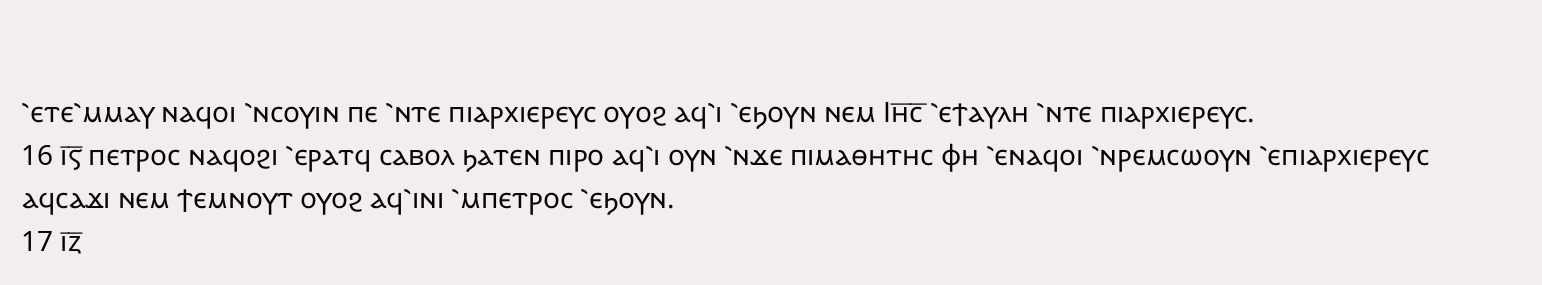⳿ⲉⲧⲉ⳿ⲙⲙⲁⲩ ⲛⲁϥⲟⲓ ⳿ⲛⲥⲟⲩⲓⲛ ⲡⲉ ⳿ⲛⲧⲉ ⲡⲓⲁⲣⲭⲓⲉⲣⲉⲩⲥ ⲟⲩⲟϩ ⲁϥ⳿ⲓ ⳿ⲉϧⲟⲩⲛ ⲛⲉⲙ Ⲓⲏ̅ⲥ̅ ⳿ⲉϯⲁⲩⲗⲏ ⳿ⲛⲧⲉ ⲡⲓⲁⲣⲭⲓⲉⲣⲉⲩⲥ.
16 ⲓ̅ⲋ̅ ⲡⲉⲧⲣⲟⲥ ⲛⲁϥⲟϩⲓ ⳿ⲉⲣⲁⲧϥ ⲥⲁⲃⲟⲗ ϧⲁⲧⲉⲛ ⲡⲓⲣⲟ ⲁϥ⳿ⲓ ⲟⲩⲛ ⳿ⲛϫⲉ ⲡⲓⲙⲁⲑⲏⲧⲏⲥ ⲫⲏ ⳿ⲉⲛⲁϥⲟⲓ ⳿ⲛⲣⲉⲙⲥⲱⲟⲩⲛ ⳿ⲉⲡⲓⲁⲣⲭⲓⲉⲣⲉⲩⲥ ⲁϥⲥⲁϫⲓ ⲛⲉⲙ ϯⲉⲙⲛⲟⲩⲧ ⲟⲩⲟϩ ⲁϥ⳿ⲓⲛⲓ ⳿ⲙⲡⲉⲧⲣⲟⲥ ⳿ⲉϧⲟⲩⲛ.
17 ⲓ̅ⲍ̅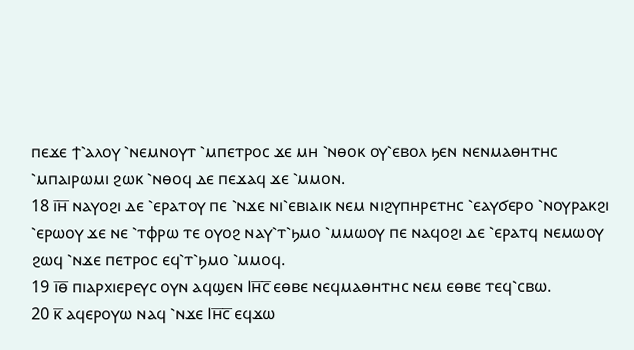ⲡⲉϫⲉ ϯ⳿ⲁⲗⲟⲩ ⳿ⲛⲉⲙⲛⲟⲩⲧ ⳿ⲙⲡⲉⲧⲣⲟⲥ ϫⲉ ⲙⲏ ⳿ⲛⲑⲟⲕ ⲟⲩ⳿ⲉⲃⲟⲗ ϧⲉⲛ ⲛⲉⲛⲙⲁⲑⲏⲧⲏⲥ ⳿ⲙⲡⲁⲓⲣⲱⲙⲓ ϩⲱⲕ ⳿ⲛⲑⲟϥ ⲇⲉ ⲡⲉϫⲁϥ ϫⲉ ⳿ⲙⲙⲟⲛ.
18 ⲓ̅ⲏ̅ ⲛⲁⲩⲟϩⲓ ⲇⲉ ⳿ⲉⲣⲁⲧⲟⲩ ⲡⲉ ⳿ⲛϫⲉ ⲛⲓ⳿ⲉⲃⲓⲁⲓⲕ ⲛⲉⲙ ⲛⲓϩⲩⲡⲏⲣⲉⲧⲏⲥ ⳿ⲉⲁⲩϭⲉⲣⲟ ⳿ⲛⲟⲩⲣⲁⲕϩⲓ ⳿ⲉⲣⲱⲟⲩ ϫⲉ ⲛⲉ ⳿ⲧⲫⲣⲱ ⲧⲉ ⲟⲩⲟϩ ⲛⲁⲩ⳿ⲧ⳿ϧⲙⲟ ⳿ⲙⲙⲱⲟⲩ ⲡⲉ ⲛⲁϥⲟϩⲓ ⲇⲉ ⳿ⲉⲣⲁⲧϥ ⲛⲉⲙⲱⲟⲩ ϩⲱϥ ⳿ⲛϫⲉ ⲡⲉⲧⲣⲟⲥ ⲉϥ⳿ⲧ⳿ϧⲙⲟ ⳿ⲙⲙⲟϥ.
19 ⲓ̅ⲑ̅ ⲡⲓⲁⲣⲭⲓⲉⲣⲉⲩⲥ ⲟⲩⲛ ⲁϥϣⲉⲛ Ⲓⲏ̅ⲥ̅ ⲉⲑⲃⲉ ⲛⲉϥⲙⲁⲑⲏⲧⲏⲥ ⲛⲉⲙ ⲉⲑⲃⲉ ⲧⲉϥ⳿ⲥⲃⲱ.
20 ⲕ̅ ⲁϥⲉⲣⲟⲩⲱ ⲛⲁϥ ⳿ⲛϫⲉ Ⲓⲏ̅ⲥ̅ ⲉϥϫⲱ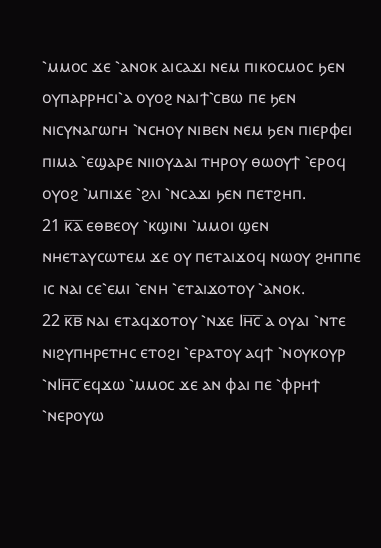⳿ⲙⲙⲟⲥ ϫⲉ ⳿ⲁⲛⲟⲕ ⲁⲓⲥⲁϫⲓ ⲛⲉⲙ ⲡⲓⲕⲟⲥⲙⲟⲥ ϧⲉⲛ ⲟⲩⲡⲁⲣⲣⲏⲥⲓ⳿ⲁ ⲟⲩⲟϩ ⲛⲁⲓϯ⳿ⲥⲃⲱ ⲡⲉ ϧⲉⲛ ⲛⲓⲥⲩⲛⲁⲅⲱⲅⲏ ⳿ⲛⲥⲏⲟⲩ ⲛⲓⲃⲉⲛ ⲛⲉⲙ ϧⲉⲛ ⲡⲓⲉⲣⲫⲉⲓ ⲡⲓⲙⲁ ⳿ⲉϣⲁⲣⲉ ⲛⲓⲓⲟⲩⲇⲁⲓ ⲧⲏⲣⲟⲩ ⲑⲱⲟⲩϯ ⳿ⲉⲣⲟϥ ⲟⲩⲟϩ ⳿ⲙⲡⲓϫⲉ ⳿ϩⲗⲓ ⳿ⲛⲥⲁϫⲓ ϧⲉⲛ ⲡⲉⲧϩⲏⲡ.
21 ⲕ̅ⲁ̅ ⲉⲑⲃⲉⲟⲩ ⳿ⲕϣⲓⲛⲓ ⳿ⲙⲙⲟⲓ ϣⲉⲛ ⲛⲏⲉⲧⲁⲩⲥⲱⲧⲉⲙ ϫⲉ ⲟⲩ ⲡⲉⲧⲁⲓϫⲟϥ ⲛⲱⲟⲩ ϩⲏⲡⲡⲉ ⲓⲥ ⲛⲁⲓ ⲥⲉ⳿ⲉⲙⲓ ⳿ⲉⲛⲏ ⳿ⲉⲧⲁⲓϫⲟⲧⲟⲩ ⳿ⲁⲛⲟⲕ.
22 ⲕ̅ⲃ̅ ⲛⲁⲓ ⲉⲧⲁϥϫⲟⲧⲟⲩ ⳿ⲛϫⲉ Ⲓⲏ̅ⲥ̅ ⲁ ⲟⲩⲁⲓ ⳿ⲛⲧⲉ ⲛⲓϩⲩⲡⲏⲣⲉⲧⲏⲥ ⲉⲧⲟϩⲓ ⳿ⲉⲣⲁⲧⲟⲩ ⲁϥϯ ⳿ⲛⲟⲩⲕⲟⲩⲣ ⳿ⲛⲒⲏ̅ⲥ̅ ⲉϥϫⲱ ⳿ⲙⲙⲟⲥ ϫⲉ ⲁⲛ ⲫⲁⲓ ⲡⲉ ⳿ⲫⲣⲏϯ ⳿ⲛⲉⲣⲟⲩⲱ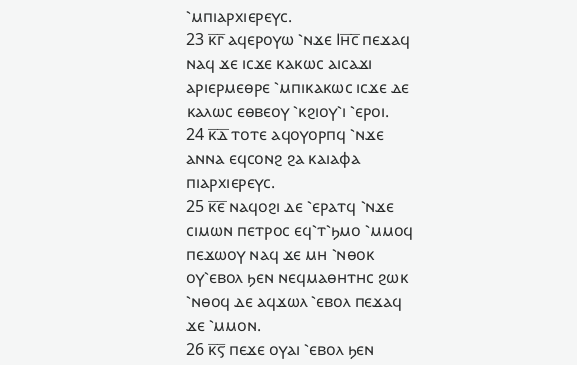⳿ⲙⲡⲓⲁⲣⲭⲓⲉⲣⲉⲩⲥ.
23 ⲕ̅ⲅ̅ ⲁϥⲉⲣⲟⲩⲱ ⳿ⲛϫⲉ Ⲓⲏ̅ⲥ̅ ⲡⲉϫⲁϥ ⲛⲁϥ ϫⲉ ⲓⲥϫⲉ ⲕⲁⲕⲱⲥ ⲁⲓⲥⲁϫⲓ ⲁⲣⲓⲉⲣⲙⲉⲑⲣⲉ ⳿ⲙⲡⲓⲕⲁⲕⲱⲥ ⲓⲥϫⲉ ⲇⲉ ⲕⲁⲗⲱⲥ ⲉⲑⲃⲉⲟⲩ ⳿ⲕϩⲓⲟⲩ⳿ⲓ ⳿ⲉⲣⲟⲓ.
24 ⲕ̅ⲇ̅ ⲧⲟⲧⲉ ⲁϥⲟⲩⲟⲣⲡϥ ⳿ⲛϫⲉ ⲁⲛⲛⲁ ⲉϥⲥⲟⲛϩ ϩⲁ ⲕⲁⲓⲁⲫⲁ ⲡⲓⲁⲣⲭⲓⲉⲣⲉⲩⲥ.
25 ⲕ̅ⲉ̅ ⲛⲁϥⲟϩⲓ ⲇⲉ ⳿ⲉⲣⲁⲧϥ ⳿ⲛϫⲉ ⲥⲓⲙⲱⲛ ⲡⲉⲧⲣⲟⲥ ⲉϥ⳿ⲧ⳿ϧⲙⲟ ⳿ⲙⲙⲟϥ ⲡⲉϫⲱⲟⲩ ⲛⲁϥ ϫⲉ ⲙⲏ ⳿ⲛⲑⲟⲕ ⲟⲩ⳿ⲉⲃⲟⲗ ϧⲉⲛ ⲛⲉϥⲙⲁⲑⲏⲧⲏⲥ ϩⲱⲕ ⳿ⲛⲑⲟϥ ⲇⲉ ⲁϥϫⲱⲗ ⳿ⲉⲃⲟⲗ ⲡⲉϫⲁϥ ϫⲉ ⳿ⲙⲙⲟⲛ.
26 ⲕ̅ⲋ̅ ⲡⲉϫⲉ ⲟⲩⲁⲓ ⳿ⲉⲃⲟⲗ ϧⲉⲛ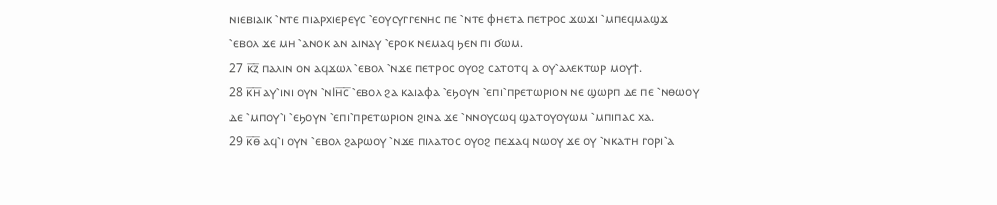ⲛⲓⲉⲃⲓⲁⲓⲕ ⳿ⲛⲧⲉ ⲡⲓⲁⲣⲭⲓⲉⲣⲉⲩⲥ ⳿ⲉⲟⲩⲥⲩⲅⲅⲉⲛⲏⲥ ⲡⲉ ⳿ⲛⲧⲉ ⲫⲏⲉⲧⲁ ⲡⲉⲧⲣⲟⲥ ϫⲱϫⲓ ⳿ⲙⲡⲉϥⲙⲁϣϫ ⳿ⲉⲃⲟⲗ ϫⲉ ⲙⲏ ⳿ⲁⲛⲟⲕ ⲁⲛ ⲁⲓⲛⲁⲩ ⳿ⲉⲣⲟⲕ ⲛⲉⲙⲁϥ ϧⲉⲛ ⲡⲓ ϭⲱⲙ.
27 ⲕ̅ⲍ̅ ⲡⲁⲗⲓⲛ ⲟⲛ ⲁϥϫⲱⲗ ⳿ⲉⲃⲟⲗ ⳿ⲛϫⲉ ⲡⲉⲧⲣⲟⲥ ⲟⲩⲟϩ ⲥⲁⲧⲟⲧϥ ⲁ ⲟⲩ⳿ⲁⲗⲉⲕⲧⲱⲣ ⲙⲟⲩϯ.
28 ⲕ̅ⲏ̅ ⲁⲩ⳿ⲓⲛⲓ ⲟⲩⲛ ⳿ⲛⲒⲏ̅ⲥ̅ ⳿ⲉⲃⲟⲗ ϩⲁ ⲕⲁⲓⲁⲫⲁ ⳿ⲉϧⲟⲩⲛ ⳿ⲉⲡⲓ⳿ⲡⲣⲉⲧⲱⲣⲓⲟⲛ ⲛⲉ ϣⲱⲣⲡ ⲇⲉ ⲡⲉ ⳿ⲛⲑⲱⲟⲩ ⲇⲉ ⳿ⲙⲡⲟⲩ⳿ⲓ ⳿ⲉϧⲟⲩⲛ ⳿ⲉⲡⲓ⳿ⲡⲣⲉⲧⲱⲣⲓⲟⲛ ϩⲓⲛⲁ ϫⲉ ⳿ⲛⲛⲟⲩⲥⲱϥ ϣⲁⲧⲟⲩⲟⲩⲱⲙ ⳿ⲙⲡⲓⲡⲁⲥ ⲭⲁ.
29 ⲕ̅ⲑ̅ ⲁϥ⳿ⲓ ⲟⲩⲛ ⳿ⲉⲃⲟⲗ ϩⲁⲣⲱⲟⲩ ⳿ⲛϫⲉ ⲡⲓⲗⲁⲧⲟⲥ ⲟⲩⲟϩ ⲡⲉϫⲁϥ ⲛⲱⲟⲩ ϫⲉ ⲟⲩ ⳿ⲛⲕⲁⲧⲏ ⲅⲟⲣⲓ⳿ⲁ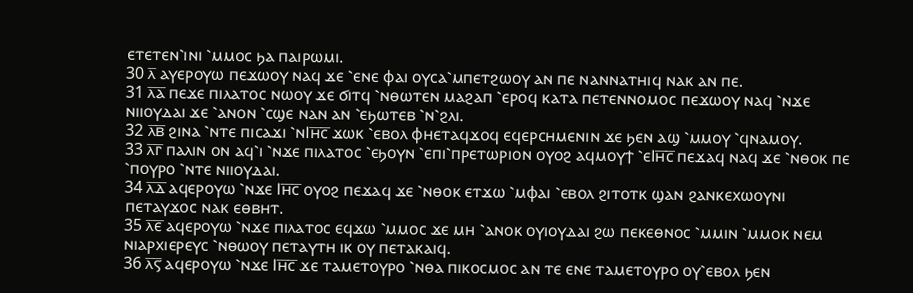ⲉⲧⲉⲧⲉⲛ⳿ⲓⲛⲓ ⳿ⲙⲙⲟⲥ ϧⲁ ⲡⲁⲓⲣⲱⲙⲓ.
30 ⲗ̅ ⲁⲩⲉⲣⲟⲩⲱ ⲡⲉϫⲱⲟⲩ ⲛⲁϥ ϫⲉ ⳿ⲉⲛⲉ ⲫⲁⲓ ⲟⲩⲥⲁ⳿ⲙⲡⲉⲧϩⲱⲟⲩ ⲁⲛ ⲡⲉ ⲛⲁⲛⲛⲁⲧⲏⲓϥ ⲛⲁⲕ ⲁⲛ ⲡⲉ.
31 ⲗ̅ⲁ̅ ⲡⲉϫⲉ ⲡⲓⲗⲁⲧⲟⲥ ⲛⲱⲟⲩ ϫⲉ ϭⲓⲧϥ ⳿ⲛⲑⲱⲧⲉⲛ ⲙⲁϩⲁⲡ ⳿ⲉⲣⲟϥ ⲕⲁⲧⲁ ⲡⲉⲧⲉⲛⲛⲟⲙⲟⲥ ⲡⲉϫⲱⲟⲩ ⲛⲁϥ ⳿ⲛϫⲉ ⲛⲓⲓⲟⲩⲇⲁⲓ ϫⲉ ⳿ⲁⲛⲟⲛ ⳿ⲥϣⲉ ⲛⲁⲛ ⲁⲛ ⳿ⲉϧⲱⲧⲉⲃ ⳿ⲛ⳿ϩⲗⲓ.
32 ⲗ̅ⲃ̅ ϩⲓⲛⲁ ⳿ⲛⲧⲉ ⲡⲓⲥⲁϫⲓ ⳿ⲛⲒⲏ̅ⲥ̅ ϫⲱⲕ ⳿ⲉⲃⲟⲗ ⲫⲏⲉⲧⲁϥϫⲟϥ ⲉϥⲉⲣⲥⲏⲙⲉⲛⲓⲛ ϫⲉ ϧⲉⲛ ⲁϣ ⳿ⲙⲙⲟⲩ ⳿ϥⲛⲁⲙⲟⲩ.
33 ⲗ̅ⲅ̅ ⲡⲁⲗⲓⲛ ⲟⲛ ⲁϥ⳿ⲓ ⳿ⲛϫⲉ ⲡⲓⲗⲁⲧⲟⲥ ⳿ⲉϧⲟⲩⲛ ⳿ⲉⲡⲓ⳿ⲡⲣⲉⲧⲱⲣⲓⲟⲛ ⲟⲩⲟϩ ⲁϥⲙⲟⲩϯ ⳿ⲉⲒⲏ̅ⲥ̅ ⲡⲉϫⲁϥ ⲛⲁϥ ϫⲉ ⳿ⲛⲑⲟⲕ ⲡⲉ ⳿ⲡⲟⲩⲣⲟ ⳿ⲛⲧⲉ ⲛⲓⲓⲟⲩⲇⲁⲓ.
34 ⲗ̅ⲇ̅ ⲁϥⲉⲣⲟⲩⲱ ⳿ⲛϫⲉ Ⲓⲏ̅ⲥ̅ ⲟⲩⲟϩ ⲡⲉϫⲁϥ ϫⲉ ⳿ⲛⲑⲟⲕ ⲉⲧϫⲱ ⳿ⲙⲫⲁⲓ ⳿ⲉⲃⲟⲗ ϩⲓⲧⲟⲧⲕ ϣⲁⲛ ϩⲁⲛⲕⲉⲭⲱⲟⲩⲛⲓ ⲡⲉⲧⲁⲩϫⲟⲥ ⲛⲁⲕ ⲉⲑⲃⲏⲧ.
35 ⲗ̅ⲉ̅ ⲁϥⲉⲣⲟⲩⲱ ⳿ⲛϫⲉ ⲡⲓⲗⲁⲧⲟⲥ ⲉϥϫⲱ ⳿ⲙⲙⲟⲥ ϫⲉ ⲙⲏ ⳿ⲁⲛⲟⲕ ⲟⲩⲓⲟⲩⲇⲁⲓ ϩⲱ ⲡⲉⲕⲉⲑⲛⲟⲥ ⳿ⲙⲙⲓⲛ ⳿ⲙⲙⲟⲕ ⲛⲉⲙ ⲛⲓⲁⲣⲭⲓⲉⲣⲉⲩⲥ ⳿ⲛⲑⲱⲟⲩ ⲡⲉⲧⲁⲩⲧⲏ ⲓⲕ ⲟⲩ ⲡⲉⲧⲁⲕⲁⲓϥ.
36 ⲗ̅ⲋ̅ ⲁϥⲉⲣⲟⲩⲱ ⳿ⲛϫⲉ Ⲓⲏ̅ⲥ̅ ϫⲉ ⲧⲁⲙⲉⲧⲟⲩⲣⲟ ⳿ⲛⲑⲁ ⲡⲓⲕⲟⲥⲙⲟⲥ ⲁⲛ ⲧⲉ ⲉⲛⲉ ⲧⲁⲙⲉⲧⲟⲩⲣⲟ ⲟⲩ⳿ⲉⲃⲟⲗ ϧⲉⲛ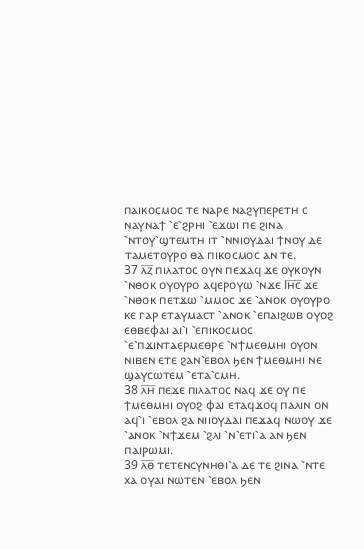ⲡⲁⲓⲕⲟⲥⲙⲟⲥ ⲧⲉ ⲛⲁⲣⲉ ⲛⲁϩⲩⲡⲉⲣⲉⲧⲏ ⲥ ⲛⲁⲩⲛⲁϯ ⳿ⲉ⳿ϩⲣⲏⲓ ⳿ⲉϫⲱⲓ ⲡⲉ ϩⲓⲛⲁ ⳿ⲛⲧⲟⲩ⳿ϣⲧⲉⲙⲧⲏ ⲓⲧ ⳿ⲛⲛⲓⲟⲩⲇⲁⲓ ϯⲛⲟⲩ ⲇⲉ ⲧⲁⲙⲉⲧⲟⲩⲣⲟ ⲑⲁ ⲡⲓⲕⲟⲥⲙⲟⲥ ⲁⲛ ⲧⲉ.
37 ⲗ̅ⲍ̅ ⲡⲓⲗⲁⲧⲟⲥ ⲟⲩⲛ ⲡⲉϫⲁϥ ϫⲉ ⲟⲩⲕⲟⲩⲛ ⳿ⲛⲑⲟⲕ ⲟⲩⲟⲩⲣⲟ ⲁϥⲉⲣⲟⲩⲱ ⳿ⲛϫⲉ Ⲓⲏ̅ⲥ̅ ϫⲉ ⳿ⲛⲑⲟⲕ ⲡⲉⲧϫⲱ ⳿ⲙⲙⲟⲥ ϫⲉ ⳿ⲁⲛⲟⲕ ⲟⲩⲟⲩⲣⲟ ⲕⲉ ⲅⲁⲣ ⲉⲧⲁⲩⲙⲁⲥⲧ ⳿ⲁⲛⲟⲕ ⳿ⲉⲡⲁⲓϩⲱⲃ ⲟⲩⲟϩ ⲉⲑⲃⲉⲫⲁⲓ ⲁⲓ⳿ⲓ ⳿ⲉⲡⲓⲕⲟⲥⲙⲟⲥ ⳿ⲉ⳿ⲡϫⲓⲛⲧⲁⲉⲣⲙⲉⲑⲣⲉ ⳿ⲛϯⲙⲉⲑⲙⲏⲓ ⲟⲩⲟⲛ ⲛⲓⲃⲉⲛ ⲉⲧⲉ ϩⲁⲛ⳿ⲉⲃⲟⲗ ϧⲉⲛ ϯⲙⲉⲑⲙⲏⲓ ⲛⲉ ϣⲁⲩⲥⲱⲧⲉⲙ ⳿ⲉⲧⲁ⳿ⲥⲙⲏ.
38 ⲗ̅ⲏ̅ ⲡⲉϫⲉ ⲡⲓⲗⲁⲧⲟⲥ ⲛⲁϥ ϫⲉ ⲟⲩ ⲡⲉ ϯⲙⲉⲑⲙⲏⲓ ⲟⲩⲟϩ ⲫⲁⲓ ⲉⲧⲁϥϫⲟϥ ⲡⲁⲗⲓⲛ ⲟⲛ ⲁϥ⳿ⲓ ⳿ⲉⲃⲟⲗ ϩⲁ ⲛⲓⲓⲟⲩⲇⲁⲓ ⲡⲉϫⲁϥ ⲛⲱⲟⲩ ϫⲉ ⳿ⲁⲛⲟⲕ ⳿ⲛϯϫⲉⲙ ⳿ϩⲗⲓ ⳿ⲛ⳿ⲉⲧⲓ⳿ⲁ ⲁⲛ ϧⲉⲛ ⲡⲁⲓⲣⲱⲙⲓ.
39 ⲗ̅ⲑ̅ ⲧⲉⲧⲉⲛⲥⲩⲛⲏⲑⲓ⳿ⲁ ⲇⲉ ⲧⲉ ϩⲓⲛⲁ ⳿ⲛⲧⲉ ⲭⲁ ⲟⲩⲁⲓ ⲛⲱⲧⲉⲛ ⳿ⲉⲃⲟⲗ ϧⲉⲛ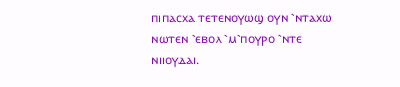ⲡⲓⲡⲁⲥⲭⲁ ⲧⲉⲧⲉⲛⲟⲩⲱϣ ⲟⲩⲛ ⳿ⲛⲧⲁⲭⲱ ⲛⲱⲧⲉⲛ ⳿ⲉⲃⲟⲗ ⳿ⲙ⳿ⲡⲟⲩⲣⲟ ⳿ⲛⲧⲉ ⲛⲓⲓⲟⲩⲇⲁⲓ.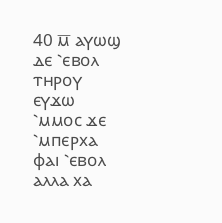40 ⲙ̅ ⲁⲩⲱϣ ⲇⲉ ⳿ⲉⲃⲟⲗ ⲧⲏⲣⲟⲩ ⲉⲩϫⲱ ⳿ⲙⲙⲟⲥ ϫⲉ ⳿ⲙⲡⲉⲣⲭⲁ ⲫⲁⲓ ⳿ⲉⲃⲟⲗ ⲁⲗⲗⲁ ⲭⲁ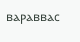ⲃⲁⲣⲁⲃⲃⲁⲥ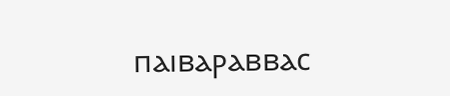ⲡⲁⲓⲃⲁⲣⲁⲃⲃⲁⲥ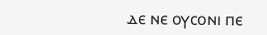ⲇⲉ ⲛⲉ ⲟⲩⲥⲟⲛⲓ ⲡⲉ